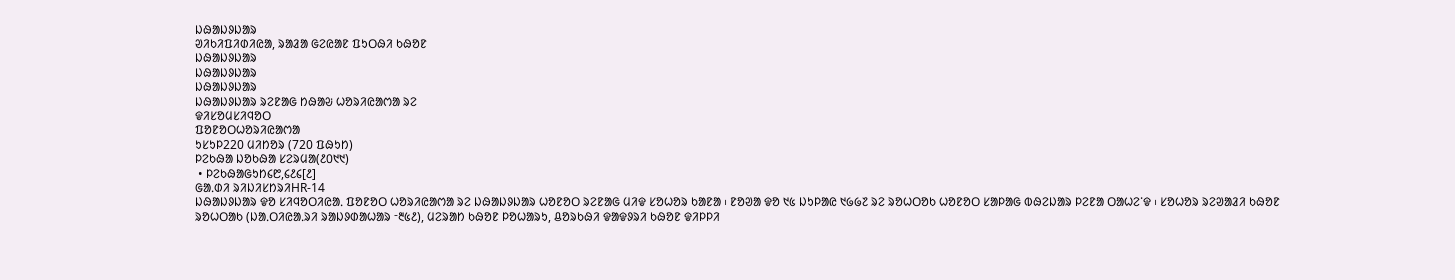ᱡᱷᱟᱡᱽᱡᱟᱨ
ᱣᱤᱠᱤᱯᱤᱰᱤᱭᱟ, ᱨᱟᱲᱟ ᱜᱮᱭᱟᱱ ᱯᱩᱛᱷᱤ ᱠᱷᱚᱱ
ᱡᱷᱟᱡᱽᱡᱟᱨ
ᱡᱷᱟᱡᱽᱡᱟᱨ
ᱡᱷᱟᱡᱽᱡᱟᱨ
ᱡᱷᱟᱡᱽᱡᱟᱨ ᱨᱮᱱᱟᱜ ᱴᱷᱟᱶ ᱦᱚᱨᱤᱭᱟᱬᱟ ᱨᱮ
ᱫᱤᱥᱚᱢᱥᱤᱧᱚᱛ
ᱯᱚᱱᱚᱛᱦᱚᱨᱤᱭᱟᱬᱟ
ᱩᱥᱩᱞ220 ᱢᱤᱴᱚᱨ (720 ᱯᱷᱩᱴ)
ᱞᱮᱠᱷᱟ ᱡᱚᱠᱷᱟ ᱥᱮᱨᱢᱟ(᱒᱐᱑᱑)
 • ᱞᱮᱠᱷᱟᱜᱩᱴ᱔᱘,᱔᱒᱔[᱒]
ᱜᱟᱹᱰᱤ ᱨᱤᱡᱤᱥᱴᱨᱤHR-14
ᱡᱷᱟᱡᱽᱡᱟᱨ ᱫᱚ ᱥᱤᱧᱚᱛᱤᱭᱟᱹ ᱯᱚᱱᱚᱛ ᱦᱚᱨᱤᱭᱟᱬᱟ ᱨᱮ ᱡᱷᱟᱡᱽᱡᱟᱨ ᱦᱚᱱᱚᱛ ᱨᱮᱱᱟᱜ ᱢᱤᱫ ᱥᱚᱦᱚᱨ ᱠᱟᱱᱟ ᱾ ᱱᱚᱣᱟ ᱫᱚ ᱑᱕ ᱡᱩᱞᱟᱭ ᱑᱙᱙᱗ ᱨᱮ ᱨᱚᱦᱛᱚᱠ ᱦᱚᱱᱚᱛ ᱥᱟᱞᱟᱜ ᱵᱷᱮᱡᱟᱨ ᱞᱮᱱᱟ ᱛᱟᱦᱮᱸᱫ ᱾ ᱥᱚᱦᱚᱨ ᱨᱮᱣᱟᱲᱤ ᱠᱷᱚᱱ ᱨᱚᱦᱛᱟᱠ (ᱡᱟᱹᱛᱤᱭᱟᱹᱨᱤ ᱨᱟᱡᱽᱰᱟᱦᱟᱨ ᱼ᱓᱕᱒), ᱢᱮᱨᱟᱴ ᱠᱷᱚᱱ ᱞᱚᱦᱟᱨᱩ, ᱪᱚᱨᱠᱷᱤ ᱫᱟᱫᱽᱨᱤ ᱠᱷᱚᱱ ᱫᱤᱞᱞᱤ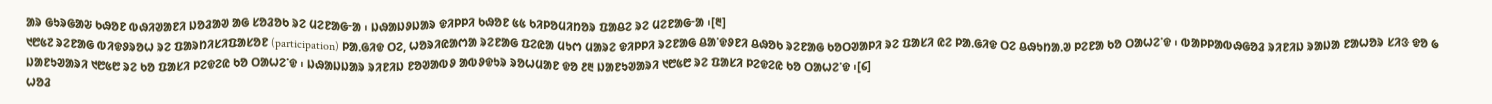ᱟᱨ ᱜᱩᱨᱜᱟᱶ ᱠᱷᱚᱱ ᱵᱷᱤᱣᱟᱱᱤ ᱡᱚᱲᱟᱣ ᱟᱜ ᱥᱚᱲᱚᱠ ᱨᱮ ᱢᱮᱱᱟᱜᱼᱟ ᱾ ᱡᱷᱟᱡᱽᱡᱟᱨ ᱫᱤᱞᱞᱤ ᱠᱷᱚᱱ ᱕᱕ ᱠᱤᱞᱚᱢᱤᱴᱚᱨ ᱯᱟᱪᱮ ᱨᱮ ᱢᱮᱱᱟᱜᱼᱟ ᱾[᱓]
᱑᱘᱕᱗ ᱨᱮᱱᱟᱜ ᱵᱤᱫᱽᱨᱚᱦ ᱨᱮ ᱯᱟᱨᱴᱤᱥᱤᱯᱟᱥᱚᱱ (participation) ᱞᱟᱹᱜᱤᱫ ᱛᱮ, ᱦᱚᱨᱤᱭᱟᱬᱟ ᱨᱮᱱᱟᱜ ᱯᱮᱭᱟ ᱢᱩᱬ ᱢᱟᱨᱮ ᱫᱤᱞᱞᱤ ᱨᱮᱱᱟᱜ ᱪᱟᱸᱫᱽᱱᱤ ᱪᱷᱚᱠ ᱨᱮᱱᱟᱜ ᱠᱚᱛᱣᱟᱞᱤ ᱨᱮ ᱯᱟᱥᱤ ᱭᱮ ᱞᱟᱹᱜᱤᱫ ᱛᱮ ᱪᱷᱩᱴᱟᱹᱣ ᱞᱮᱱᱟ ᱠᱚ ᱛᱟᱦᱮᱸᱫ ᱾ ᱵᱟᱞᱞᱟᱵᱷᱜᱚᱲ ᱨᱤᱱᱤᱡ ᱨᱟᱡᱟ ᱱᱟᱦᱚᱨ ᱥᱤᱝ ᱫᱚ ᱙ ᱡᱟᱱᱩᱣᱟᱨᱤ ᱑᱘᱕᱘ ᱨᱮ ᱠᱚ ᱯᱟᱥᱤ ᱞᱮᱫᱮᱭ ᱠᱚ ᱛᱟᱦᱮᱸᱫ ᱾ ᱡᱷᱟᱡᱡᱟᱨ ᱨᱤᱱᱤᱡ ᱱᱚᱣᱟᱵᱽ ᱟᱵᱽᱫᱩᱨ ᱨᱚᱦᱢᱟᱱ ᱫᱚ ᱒᱓ ᱡᱟᱱᱩᱣᱟᱨᱤ ᱑᱘᱕᱘ ᱨᱮ ᱯᱟᱥᱤ ᱞᱮᱫᱮᱭ ᱠᱚ ᱛᱟᱦᱮᱸᱫ ᱾[᱔]
ᱦᱚᱲ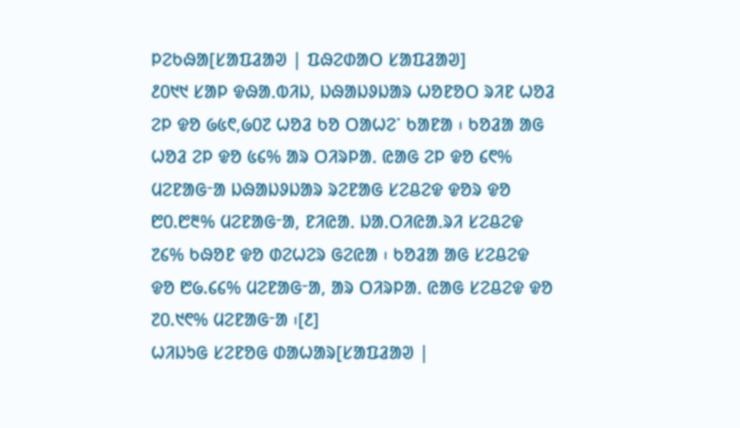ᱞᱮᱠᱷᱟ[ᱥᱟᱯᱲᱟᱣ | ᱯᱷᱮᱰᱟᱛ ᱥᱟᱯᱲᱟᱣ]
᱒᱐᱑᱑ ᱥᱟᱞ ᱫᱷᱟᱹᱵᱤᱡ, ᱡᱷᱟᱡᱽᱡᱟᱨ ᱦᱚᱱᱚᱛ ᱨᱤᱱ ᱦᱚᱲ ᱮᱞ ᱫᱚ ᱙᱕᱖,᱙᱐᱗ ᱦᱚᱲ ᱠᱚ ᱛᱟᱦᱮᱸ ᱠᱟᱱᱟ ᱾ ᱠᱚᱲᱟ ᱟᱜ ᱦᱚᱲ ᱮᱞ ᱫᱚ ᱕᱔% ᱟᱨ ᱛᱤᱨᱞᱟᱹ ᱭᱟᱜ ᱮᱞ ᱫᱚ ᱔᱖% ᱢᱮᱱᱟᱜᱼᱟ ᱡᱷᱟᱡᱽᱡᱟᱨ ᱨᱮᱱᱟᱜ ᱥᱮᱪᱮᱫ ᱫᱚᱨ ᱫᱚ ᱘᱐.᱘᱓% ᱢᱮᱱᱟᱜᱼᱟ, ᱱᱤᱭᱟᱹ ᱡᱟᱹᱛᱤᱭᱟᱹᱨᱤ ᱥᱮᱪᱮᱫ ᱗᱔% ᱠᱷᱚᱱ ᱫᱚ ᱰᱮᱦᱮᱨ ᱜᱮᱭᱟ ᱾ ᱠᱚᱲᱟ ᱟᱜ ᱥᱮᱪᱮᱫ ᱫᱚ ᱘᱙.᱔᱔% ᱢᱮᱱᱟᱜᱼᱟ, ᱟᱨ ᱛᱤᱨᱞᱟᱹ ᱭᱟᱜ ᱥᱮᱪᱮᱫ ᱫᱚ ᱗᱐.᱑᱖% ᱢᱮᱱᱟᱜᱼᱟ ᱾[᱒]
ᱦᱤᱡᱩᱜ ᱥᱮᱱᱚᱜ ᱰᱟᱦᱟᱨ[ᱥᱟᱯᱲᱟᱣ |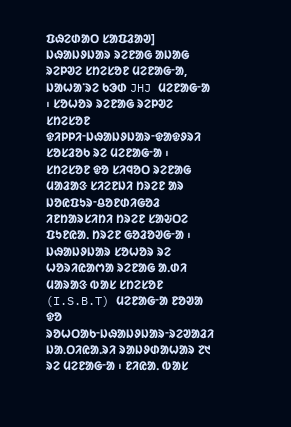ᱯᱷᱮᱰᱟᱛ ᱥᱟᱯᱲᱟᱣ]
ᱡᱷᱟᱡᱽᱡᱟᱨ ᱨᱮᱱᱟᱜ ᱟᱡᱟᱜ ᱨᱮᱞᱣᱮ ᱥᱴᱮᱥᱚᱱ ᱢᱮᱱᱟᱜᱼᱟ, ᱡᱟᱦᱟᱸᱨᱮ ᱠᱳᱰ JHJ ᱢᱮᱱᱟᱜᱼᱟ ᱾ ᱥᱚᱦᱚᱨ ᱨᱮᱱᱟᱜ ᱨᱮᱞᱣᱮ ᱥᱴᱮᱥᱚᱱ ᱫᱤᱞᱞᱤᱼᱡᱷᱟᱡᱽᱡᱟᱨᱼᱫᱟᱫᱽᱨᱤ ᱥᱚᱥᱲᱚᱠ ᱨᱮ ᱢᱮᱱᱟᱜᱼᱟ ᱾ ᱥᱴᱮᱥᱚᱱ ᱫᱚ ᱥᱤᱧᱚᱛ ᱨᱮᱱᱟᱜ ᱢᱟᱲᱟᱝ ᱥᱤᱮᱱᱡᱤ ᱴᱨᱮᱱ ᱟᱨ ᱡᱚᱭᱯᱩᱨᱼᱪᱚᱱᱰᱤᱜᱚᱲ ᱤᱱᱴᱟᱨᱥᱤᱴᱤ ᱴᱨᱮᱱ ᱥᱟᱶᱛᱮ ᱯᱩᱱᱭᱟᱹ ᱴᱨᱮᱱ ᱜᱚᱲᱚᱣᱜᱼᱟ ᱾
ᱡᱷᱟᱡᱽᱡᱟᱨ ᱥᱚᱦᱚᱨ ᱨᱮ ᱦᱚᱨᱤᱭᱟᱬᱟ ᱨᱮᱱᱟᱜ ᱟᱹᱰᱤ ᱢᱟᱨᱟᱝ ᱵᱟᱥ ᱥᱴᱮᱥᱚᱱ (I.S.B.T) ᱢᱮᱱᱟᱜᱼᱟ ᱱᱚᱣᱟ ᱫᱚ ᱨᱚᱦᱛᱟᱠᱼᱡᱷᱟᱡᱽᱡᱟᱨᱼᱨᱮᱣᱟᱲᱤ ᱡᱟᱹᱛᱤᱭᱟᱹᱨᱤ ᱨᱟᱡᱽᱰᱟᱦᱟᱨ ᱗᱑ ᱨᱮ ᱢᱮᱱᱟᱜᱼᱟ ᱾ ᱱᱤᱭᱟᱹ ᱵᱟᱥ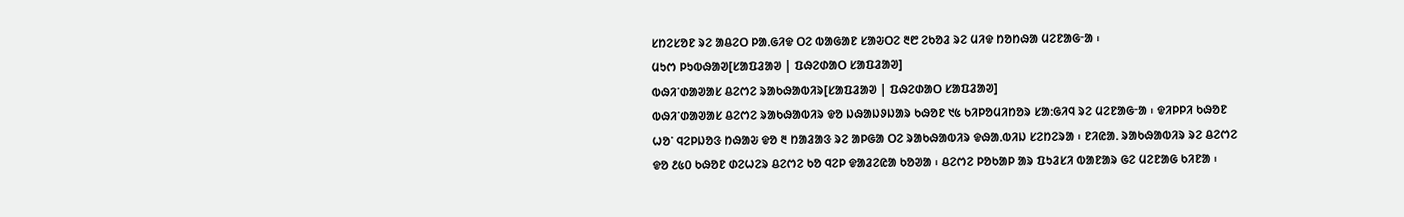ᱥᱴᱮᱥᱚᱱ ᱨᱮ ᱟᱪᱮᱛ ᱞᱟᱹᱜᱤᱫ ᱛᱮ ᱵᱟᱜᱟᱱ ᱥᱟᱶᱛᱮ ᱓᱘ ᱮᱠᱚᱲ ᱨᱮ ᱢᱤᱫ ᱴᱚᱴᱷᱟ ᱢᱮᱱᱟᱜᱼᱟ ᱾
ᱢᱩᱬ ᱞᱩᱵᱷᱟᱣ[ᱥᱟᱯᱲᱟᱣ | ᱯᱷᱮᱰᱟᱛ ᱥᱟᱯᱲᱟᱣ]
ᱵᱷᱤᱸᱰᱟᱣᱟᱥ ᱪᱮᱬᱮ ᱨᱟᱠᱷᱟᱵᱤᱨ[ᱥᱟᱯᱲᱟᱣ | ᱯᱷᱮᱰᱟᱛ ᱥᱟᱯᱲᱟᱣ]
ᱵᱷᱤᱸᱰᱟᱣᱟᱥ ᱪᱮᱬᱮ ᱨᱟᱠᱷᱟᱵᱤᱨ ᱫᱚ ᱡᱷᱟᱡᱽᱡᱟᱨ ᱠᱷᱚᱱ ᱑᱕ ᱠᱤᱞᱚᱢᱤᱴᱚᱨ ᱥᱟᱺᱜᱤᱧ ᱨᱮ ᱢᱮᱱᱟᱜᱼᱟ ᱾ ᱫᱤᱞᱞᱤ ᱠᱷᱚᱱ ᱦᱚᱸ ᱧᱮᱞᱡᱚᱝ ᱴᱷᱟᱶ ᱫᱚ ᱓ ᱴᱟᱲᱟᱝ ᱨᱮ ᱟᱞᱜᱟ ᱛᱮ ᱨᱟᱠᱷᱟᱵᱤᱨ ᱫᱷᱟᱹᱵᱤᱡ ᱥᱮᱴᱮᱨᱟ ᱾ ᱱᱤᱭᱟᱹ ᱨᱟᱠᱷᱟᱵᱤᱨ ᱨᱮ ᱪᱮᱬᱮ ᱫᱚ ᱒᱕᱐ ᱠᱷᱚᱱ ᱰᱮᱦᱮᱨ ᱪᱮᱬᱮ ᱠᱚ ᱧᱮᱞ ᱫᱟᱲᱮᱭᱟ ᱠᱚᱣᱟ ᱾ ᱪᱮᱬᱮ ᱞᱚᱠᱟᱞ ᱟᱨ ᱯᱩᱲᱥᱤ ᱵᱟᱱᱟᱨ ᱜᱮ ᱢᱮᱱᱟᱜ ᱠᱤᱱᱟ ᱾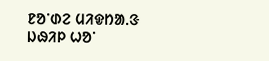ᱱᱚᱸᱰᱮ ᱢᱤᱫᱴᱟᱹᱝ ᱡᱷᱤᱞ ᱦᱚᱸ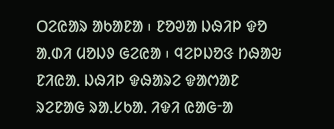ᱛᱮᱭᱟᱨ ᱟᱠᱟᱱᱟ ᱾ ᱱᱚᱣᱟ ᱡᱷᱤᱞ ᱫᱚ ᱟᱹᱰᱤ ᱢᱚᱡᱽ ᱜᱮᱭᱟ ᱾ ᱧᱮᱞᱡᱚᱝ ᱴᱷᱟᱶ ᱱᱤᱭᱟᱹ ᱡᱷᱤᱞ ᱫᱷᱟᱨᱮ ᱫᱟᱬᱟᱱ ᱨᱮᱱᱟᱜ ᱨᱟᱹᱥᱠᱟᱹ ᱤᱫᱤ ᱭᱟᱜᱼᱟ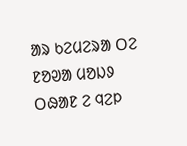ᱟᱨ ᱠᱮᱢᱮᱨᱟ ᱛᱮ ᱱᱚᱣᱟ ᱢᱚᱡᱽ ᱛᱷᱟᱱ ᱮ ᱧᱮᱞ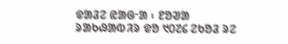ᱫᱟᱲᱮ ᱭᱟᱜᱼᱟ ᱾ ᱱᱚᱣᱟ ᱨᱟᱠᱷᱟᱵᱤᱨ ᱫᱚ ᱑᱐᱗᱔ ᱮᱠᱚᱲ ᱨᱮ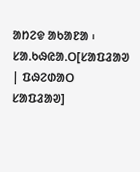ᱟᱴᱮᱫ ᱟᱠᱟᱱᱟ ᱾
ᱥᱟᱹᱠᱷᱭᱟᱹᱛ[ᱥᱟᱯᱲᱟᱣ | ᱯᱷᱮᱰᱟᱛ ᱥᱟᱯᱲᱟᱣ]